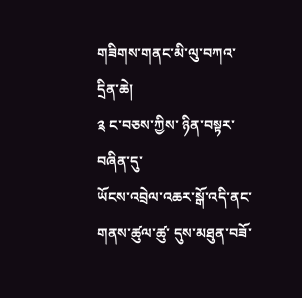གཟིགས་གནང་མི་ལུ་བཀའ་དྲིན་ཆེ།
༉ ང་བཅས་ཀྱིས་ ཉིན་བསྟར་བཞིན་དུ་
ཡོངས་འབྲེལ་འཆར་སྒོ་འདི་ནང་
གནས་ཚུལ་ཚུ་ དུས་མཐུན་བཟོ་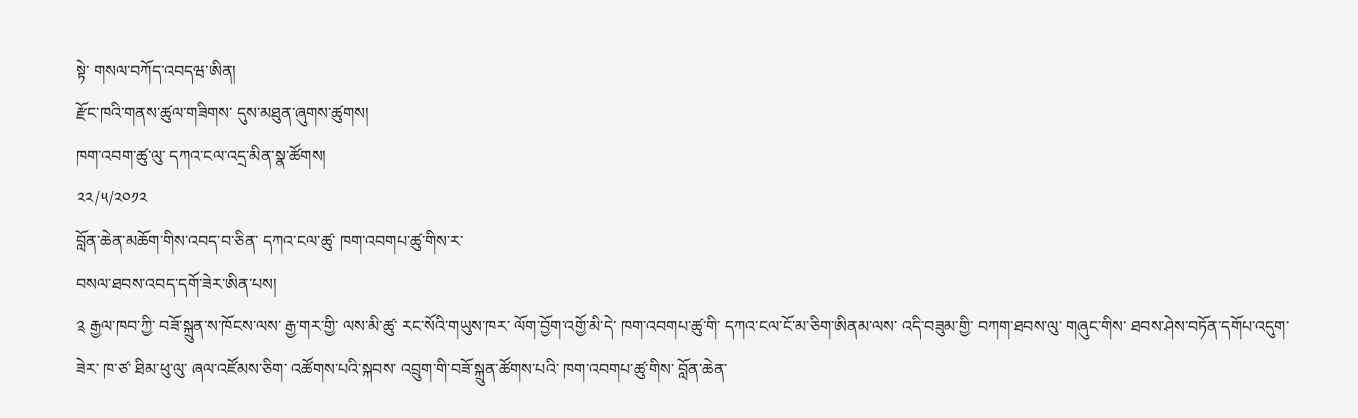སྟེ་ གསལ་བཀོད་འབདཝ་ཨིན།
རྫོང་ཁའི་གནས་ཚུལ་གཟིགས་ དུས་མཐུན་ཞུགས་ཚུགས།
ཁག་འབག་ཚུ་ལུ་ དཀའ་ངལ་འདྲ་མིན་སྣ་ཚོགས།
༢༢/༥/༢༠༡༢
བློན་ཆེན་མཆོག་གིས་འབད་བ་ཅིན་ དཀའ་ངལ་ཚུ་ ཁག་འབགཔ་ཚུ་གིས་ར་
བསལ་ཐབས་འབད་དགོ་ཟེར་ཨིན་པས།
༉ རྒྱལ་ཁབ་ཀྱི་ བཟོ་སྐྲུན་ས་ཁོངས་ལས་ རྒྱ་གར་གྱི་ ལས་མི་ཚུ་ རང་སོའི་གཡུས་ཁར་ ལོག་བྱོག་འགྱོ་མི་དེ་ ཁག་འབགཔ་ཚུ་གི་ དཀའ་ངལ་ངོ་མ་ཅིག་ཨིནམ་ལས་ འདི་བཟུམ་གྱི་ བཀག་ཐབས་ལུ་ གཞུང་གིས་ ཐབས་ཤེས་བཏོན་དགོཔ་འདུག་ཟེར་ ཁ་ཙ་ ཐིམ་ཕུ་ལུ་ ཞལ་འཛོམས་ཅིག་ འཚོགས་པའི་སྐབས་ འབྲུག་གི་བཟོ་སྐྲུན་ཚོགས་པའི་ ཁག་འབགཔ་ཚུ་གིས་ བློན་ཆེན་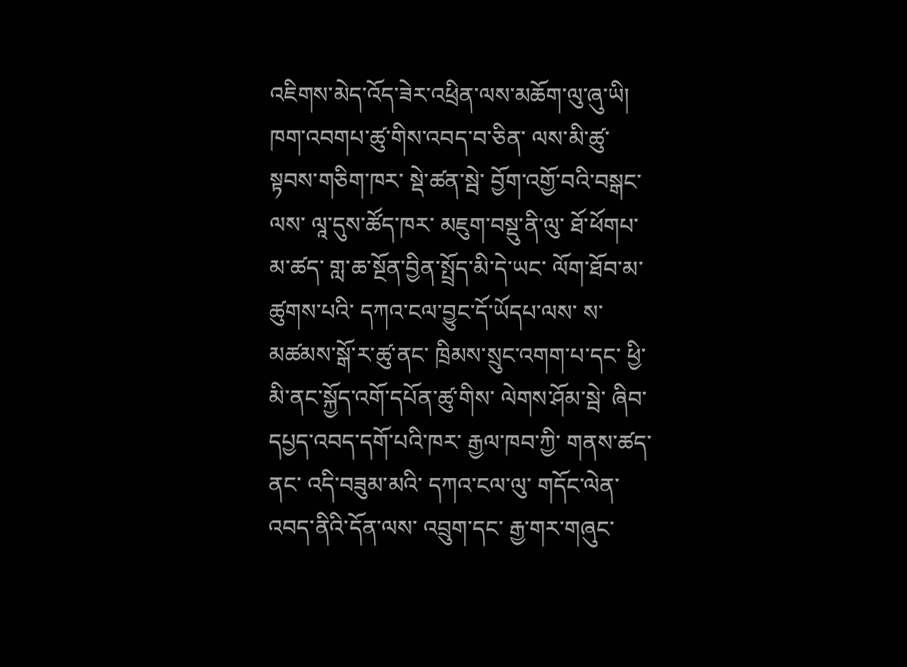འཇིགས་མེད་འོད་ཟེར་འཕྲིན་ལས་མཆོག་ལུ་ཞུ་ཡི།
ཁག་འབགཔ་ཚུ་གིས་འབད་བ་ཅིན་ ལས་མི་ཚུ་ སྟབས་གཅིག་ཁར་ སྡེ་ཚན་སྦེ་ བྱོག་འགྱོ་བའི་བསྒང་ལས་ ལཱ་དུས་ཚོད་ཁར་ མཇུག་བསྡུ་ནི་ལུ་ ཐོ་ཕོགཔ་མ་ཚད་ གླ་ཆ་སྔོན་བྱིན་སྤྲོད་མི་དེ་ཡང་ ལོག་ཐོབ་མ་ཚུགས་པའི་ དཀའ་ངལ་བྱུང་དོ་ཡོདཔ་ལས་ ས་མཚམས་སྒོ་ར་ཚུ་ནང་ ཁྲིམས་སྲུང་འགག་པ་དང་ ཕྱི་མི་ནང་སྐྱོད་འགོ་དཔོན་ཚུ་གིས་ ལེགས་ཤོམ་སྦེ་ ཞིབ་དཔྱད་འབད་དགོ་པའི་ཁར་ རྒྱལ་ཁབ་ཀྱི་ གནས་ཚད་ནང་ འདི་བཟུམ་མའི་ དཀའ་ངལ་ལུ་ གདོང་ལེན་འབད་ནིའི་དོན་ལས་ འབྲུག་དང་ རྒྱ་གར་གཞུང་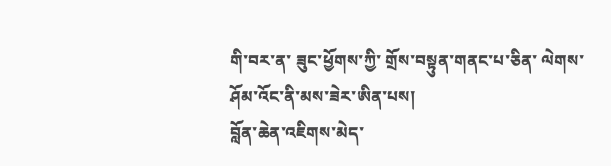གི་བར་ན་ ཟུང་ཕྱོགས་ཀྱི་ གྲོས་བསྟུན་གནང་པ་ཅིན་ ལེགས་ཤོམ་འོང་ནི་མས་ཟེར་ཨིན་པས།
བློན་ཆེན་འཇིགས་མེད་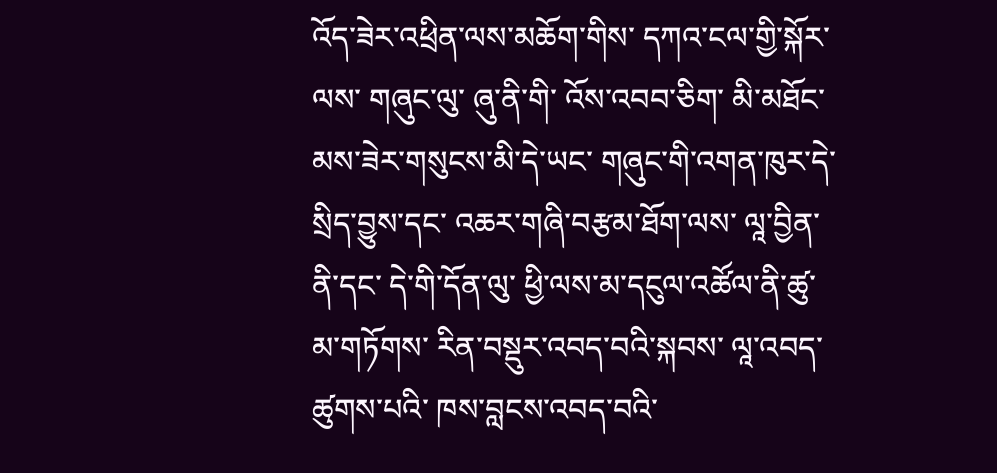འོད་ཟེར་འཕྲིན་ལས་མཆོག་གིས་ དཀའ་ངལ་གྱི་སྐོར་ལས་ གཞུང་ལུ་ ཞུ་ནི་གི་ འོས་འབབ་ཅིག་ མི་མཐོང་མས་ཟེར་གསུངས་མི་དེ་ཡང་ གཞུང་གི་འགན་ཁུར་དེ་ སྲིད་བྱུས་དང་ འཆར་གཞི་བརྩམ་ཐོག་ལས་ ལཱ་བྱིན་ནི་དང་ དེ་གི་དོན་ལུ་ ཕྱི་ལས་མ་དངུལ་འཚོལ་ནི་ཚུ་མ་གཏོགས་ རིན་བསྡུར་འབད་བའི་སྐབས་ ལཱ་འབད་ཚུགས་པའི་ ཁས་བླངས་འབད་བའི་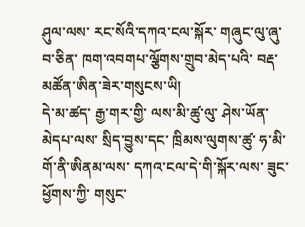ཤུལ་ལས་ རང་སོའི་དཀའ་ངལ་སྐོར་ གཞུང་ལུ་ཞུ་བ་ཅིན་ ཁག་འབགཔ་ལྕོགས་གྲུབ་མེད་པའི་ བརྡ་མཚོན་ཨིན་ཟེར་གསུངས་ཡི།
དེ་མ་ཚད་ རྒྱ་གར་གྱི་ ལས་མི་ཚུ་ལུ་ ཤེས་ཡོན་མེདཔ་ལས་ སྲིད་བྱུས་དང་ ཁྲིམས་ལུགས་ཚུ་ ཧ་མི་གོ་ནི་ཨིནམ་ལས་ དཀའ་ངལ་དེ་གི་སྐོར་ལས་ ཟུང་ཕྱོགས་ཀྱི་ གསུང་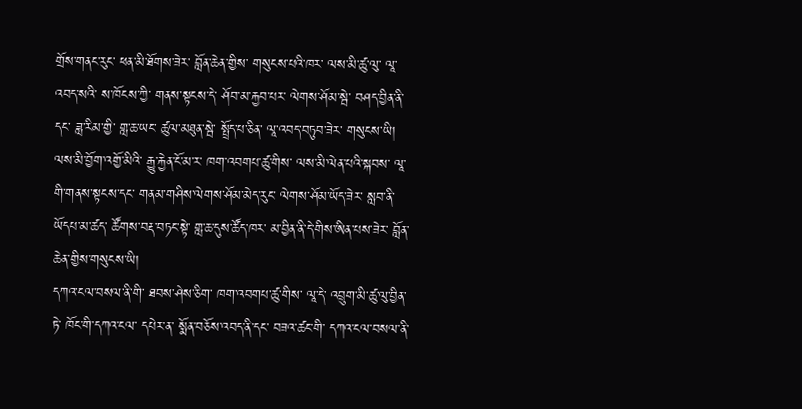གྲོས་གནང་རུང་ ཕན་མི་ཐོགས་ཟེར་ བློན་ཆེན་གྱིས་ གསུངས་པའི་ཁར་ ལས་མི་ཚུ་ལུ་ ལཱ་འབད་སའི་ ས་ཁོངས་ཀྱི་ གནས་སྟངས་དེ་ ཤོབ་མ་རྐྱབ་པར་ ལེགས་ཤོམ་སྦེ་ བཤད་བྱིན་ནི་དང་ ཟླ་རིམ་གྱི་ གླ་ཆ་ཡང་ ཚུལ་མཐུན་སྦེ་ སྤྲོད་པ་ཅིན་ ལཱ་འབད་བཏུབ་ཟེར་ གསུངས་ཡི།
ལས་མི་བྱོག་འགྱོ་མིའི་ རྒྱུ་རྐྱེན་ངོ་མ་ར་ ཁག་འབགཔ་ཚུ་གིས་ ལས་མི་ལེན་པའི་སྐབས་ ལཱ་གི་གནས་སྟངས་དང་ གནམ་གཤིས་ལེགས་ཤོམ་མེད་རུང་ ལེགས་ཤོམ་ཡོད་ཟེར་ སླབ་ནི་ཡོདཔ་མ་ཚད་ ཚོགས་བརྡ་བཏང་སྟེ་ གླ་ཆ་དུས་ཚོད་ཁར་ མ་བྱིན་ནི་དེ་གིས་ཨིན་པས་ཟེར་ བློན་ཆེན་གྱིས་གསུངས་ཡི།
དཀའ་ངལ་བསལ་ནི་གི་ ཐབས་ཤེས་ཅིག་ ཁག་འབགཔ་ཚུ་གིས་ ལཱ་དེ་ འབྲུག་མི་ཚུ་ལུ་བྱིན་ཏེ་ ཁོང་གི་དཀའ་ངལ་ དཔེར་ན་ སྨོན་བཅོས་འབད་ནི་དང་ བཟའ་ཚང་གི་ དཀའ་ངལ་བསལ་ནི་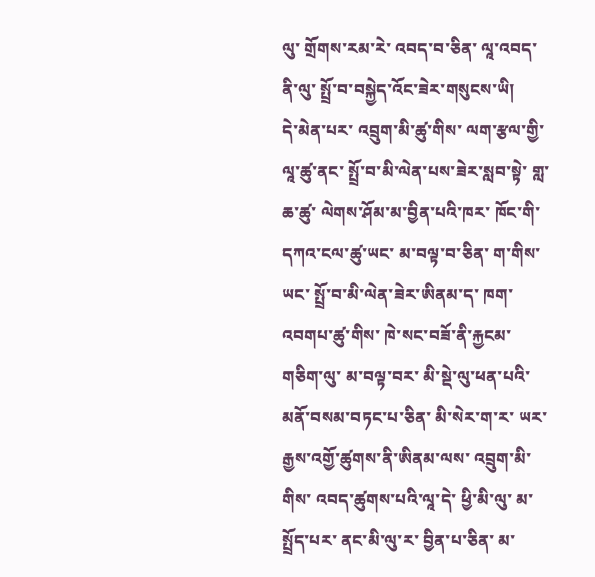ལུ་ གྲོགས་རམ་རེ་ འབད་བ་ཅིན་ ལཱ་འབད་ནི་ལུ་ སྤྲོ་བ་བསྐྱེད་འོང་ཟེར་གསུངས་ཡི།
དེ་མེན་པར་ འབྲུག་མི་ཚུ་གིས་ ལག་རྩལ་གྱི་ ལཱ་ཚུ་ནང་ སྤྲོ་བ་མི་ལེན་པས་ཟེར་སླབ་སྟེ་ གླ་ཆ་ཚུ་ ལེགས་ཤོམ་མ་བྱིན་པའི་ཁར་ ཁོང་གི་ དཀའ་ངལ་ཚུ་ཡང་ མ་བལྟ་བ་ཅིན་ ག་གིས་ཡང་ སྤྲོ་བ་མི་ལེན་ཟེར་ཨིནམ་ད་ ཁག་འབགཔ་ཚུ་གིས་ ཁེ་སང་བཟོ་ནི་རྐྱངམ་གཅིག་ལུ་ མ་བལྟ་བར་ མི་སྡེ་ལུ་ཕན་པའི་ མནོ་བསམ་བཏང་པ་ཅིན་ མི་སེར་ག་ར་ ཡར་རྒྱས་འགྱོ་ཚུགས་ནི་ཨིནམ་ལས་ འབྲུག་མི་གིས་ འབད་ཚུགས་པའི་ལཱ་དེ་ ཕྱི་མི་ལུ་ མ་སྤྲོད་པར་ ནང་མི་ལུ་ར་ བྱིན་པ་ཅིན་ མ་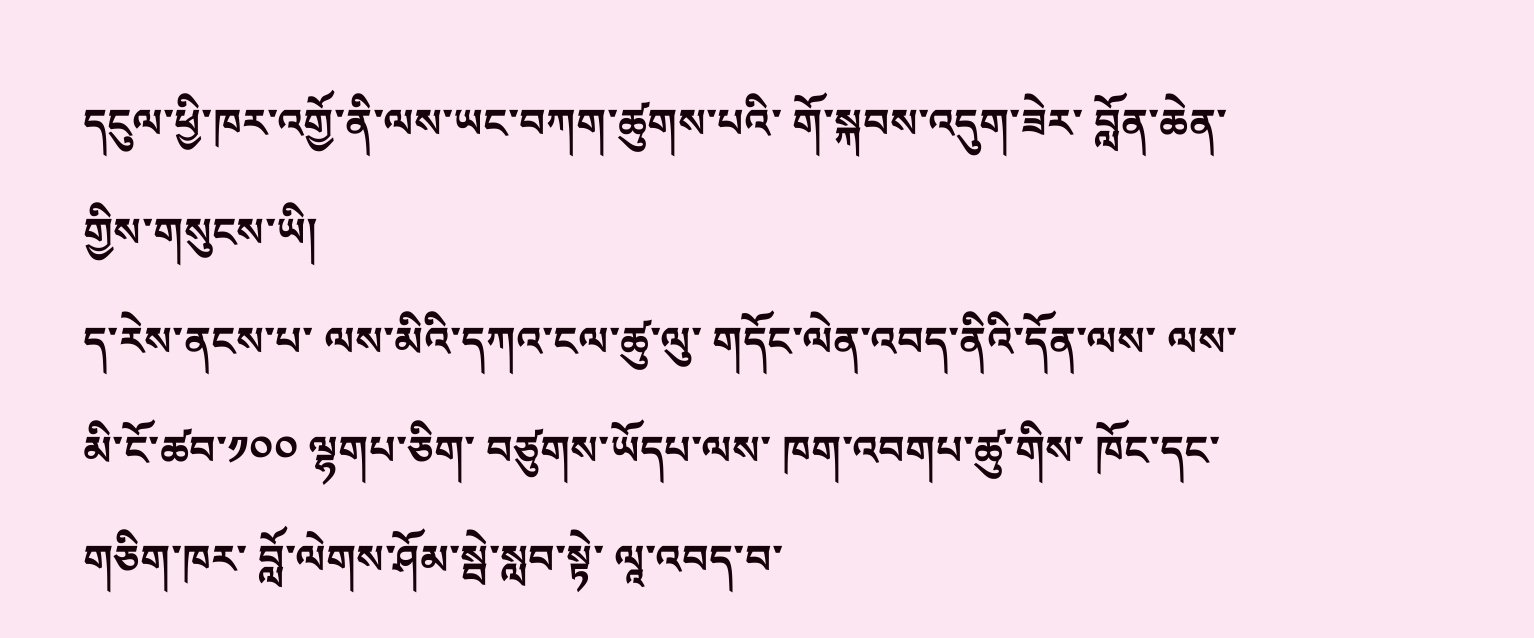དངུལ་ཕྱི་ཁར་འགྱོ་ནི་ལས་ཡང་བཀག་ཚུགས་པའི་ གོ་སྐབས་འདུག་ཟེར་ བློན་ཆེན་གྱིས་གསུངས་ཡི།
ད་རེས་ནངས་པ་ ལས་མིའི་དཀའ་ངལ་ཚུ་ལུ་ གདོང་ལེན་འབད་ནིའི་དོན་ལས་ ལས་མི་ངོ་ཚབ་༡༠༠ ལྷགཔ་ཅིག་ བཙུགས་ཡོདཔ་ལས་ ཁག་འབགཔ་ཚུ་གིས་ ཁོང་དང་གཅིག་ཁར་ བློ་ལེགས་ཤོམ་སྦེ་སླབ་སྟེ་ ལཱ་འབད་བ་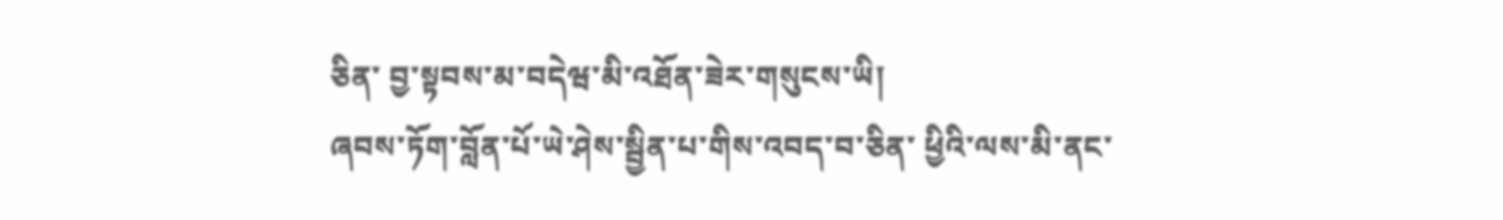ཅིན་ བྱ་སྟབས་མ་བདེཝ་མི་འཐོན་ཟེར་གསུངས་ཡི།
ཞབས་ཏོག་བློན་པོ་ཡེ་ཤེས་སྦྱིན་པ་གིས་འབད་བ་ཅིན་ ཕྱིའི་ལས་མི་ནང་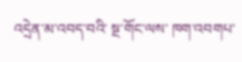འདྲེན་མ་འབད་བའི་ སྔ་གོང་ལས་ ཁག་འབགཔ་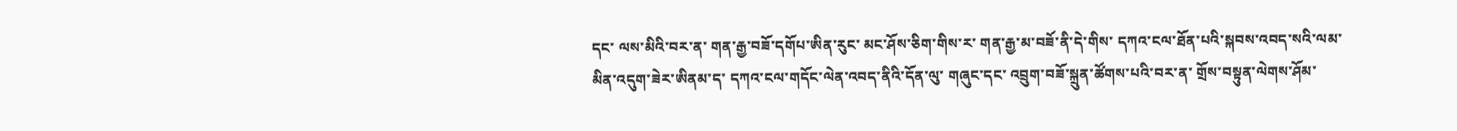དང་ ལས་མིའི་བར་ན་ གན་རྒྱ་བཟོ་དགོཔ་ཨིན་རུང་ མང་ཤོས་ཅིག་གིས་ར་ གན་རྒྱ་མ་བཟོ་ནི་དེ་གིས་ དཀའ་ངལ་ཐོན་པའི་སྐབས་འབད་སའི་ལམ་མིན་འདུག་ཟེར་ཨིནམ་ད་ དཀའ་ངལ་གདོང་ལེན་འབད་ནིའི་དོན་ལུ་ གཞུང་དང་ འབྲུག་བཟོ་སྐྲུན་ཚོགས་པའི་བར་ན་ གྲོས་བསྟུན་ལེགས་ཤོམ་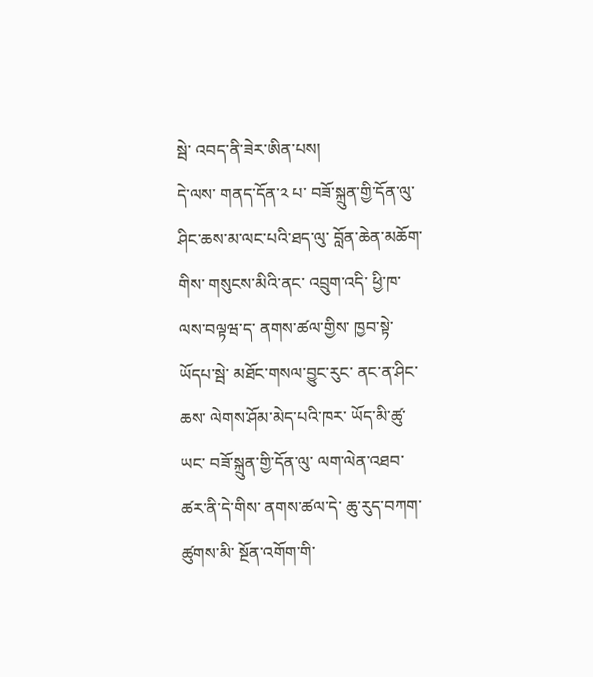སྦེ་ འབད་ནི་ཟེར་ཨིན་པས།
དེ་ལས་ གནད་དོན་༢ པ་ བཟོ་སྐྲུན་གྱི་དོན་ལུ་ ཤིང་ཆས་མ་ལང་པའི་ཐད་ལུ་ བློན་ཆེན་མཆོག་གིས་ གསུངས་མིའི་ནང་ འབྲུག་འདི་ ཕྱི་ཁ་ལས་བལྟཝ་ད་ ནགས་ཚལ་གྱིས་ ཁྱབ་སྟེ་ཡོདཔ་སྦེ་ མཐོང་གསལ་བྱུང་རུང་ ནང་ན་ཤིང་ཆས་ ལེགས་ཤོམ་མེད་པའི་ཁར་ ཡོད་མི་ཚུ་ཡང་ བཟོ་སྐྲུན་གྱི་དོན་ལུ་ ལག་ལེན་འཐབ་ཚར་ནི་དེ་གིས་ ནགས་ཚལ་དེ་ ཆུ་རུད་བཀག་ཚུགས་མི་ སྔོན་འགོག་གི་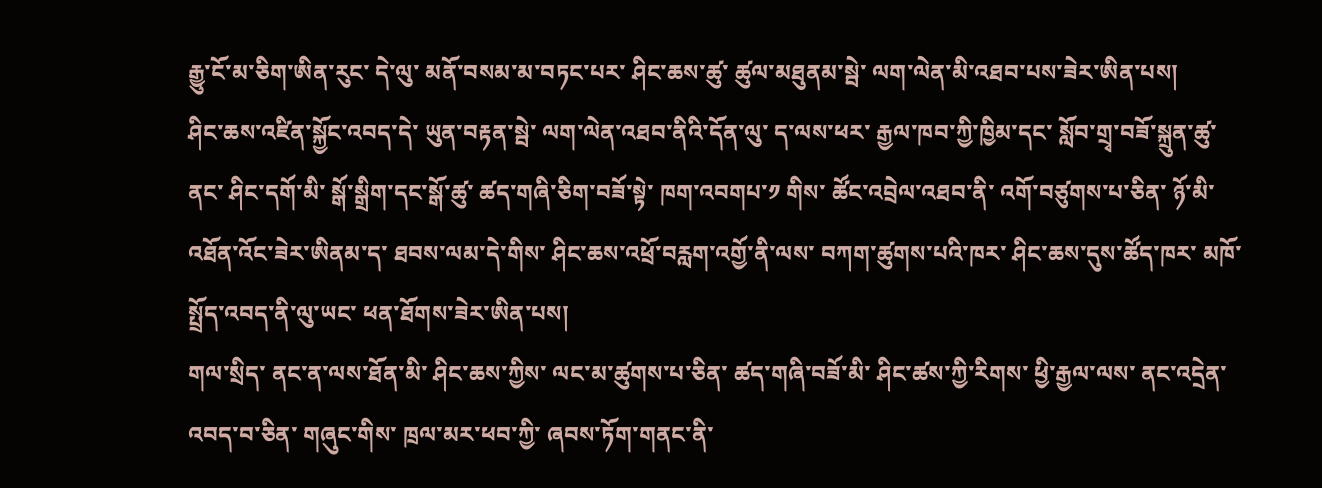རྒྱུ་ངོ་མ་ཅིག་ཨིན་རུང་ དེ་ལུ་ མནོ་བསམ་མ་བཏང་པར་ ཤིང་ཆས་ཚུ་ ཚུལ་མཐུནམ་སྦེ་ ལག་ལེན་མི་འཐབ་པས་ཟེར་ཨིན་པས།
ཤིང་ཆས་འཛིན་སྐྱོང་འབད་དེ་ ཡུན་བརྟན་སྦེ་ ལག་ལེན་འཐབ་ནིའི་དོན་ལུ་ ད་ལས་ཕར་ རྒྱལ་ཁབ་ཀྱི་ཁྱིམ་དང་ སློབ་གྲྭ་བཟོ་སྐྲུན་ཚུ་ནང་ ཤིང་དགོ་མི་ སྒོ་སྒྲིག་དང་སྒོ་ཚུ་ ཚད་གཞི་ཅིག་བཟོ་སྟེ་ ཁག་འབགཔ་༡ གིས་ ཚོང་འབྲེལ་འཐབ་ནི་ འགོ་བཙུགས་པ་ཅིན་ ཉོ་མི་འཐོན་འོང་ཟེར་ཨིནམ་ད་ ཐབས་ལམ་དེ་གིས་ ཤིང་ཆས་འཕྲོ་བརླག་འགྱོ་ནི་ལས་ བཀག་ཚུགས་པའི་ཁར་ ཤིང་ཆས་དུས་ཚོད་ཁར་ མཁོ་སྤྲོད་འབད་ནི་ལུ་ཡང་ ཕན་ཐོགས་ཟེར་ཨིན་པས།
གལ་སྲིད་ ནང་ན་ལས་ཐོན་མི་ ཤིང་ཆས་ཀྱིས་ ལང་མ་ཚུགས་པ་ཅིན་ ཚད་གཞི་བཟོ་མི་ ཤིང་ཚས་ཀྱི་རིགས་ ཕྱི་རྒྱལ་ལས་ ནང་འདྲེན་འབད་བ་ཅིན་ གཞུང་གིས་ ཁྲལ་མར་ཕབ་ཀྱི་ ཞབས་ཏོག་གནང་ནི་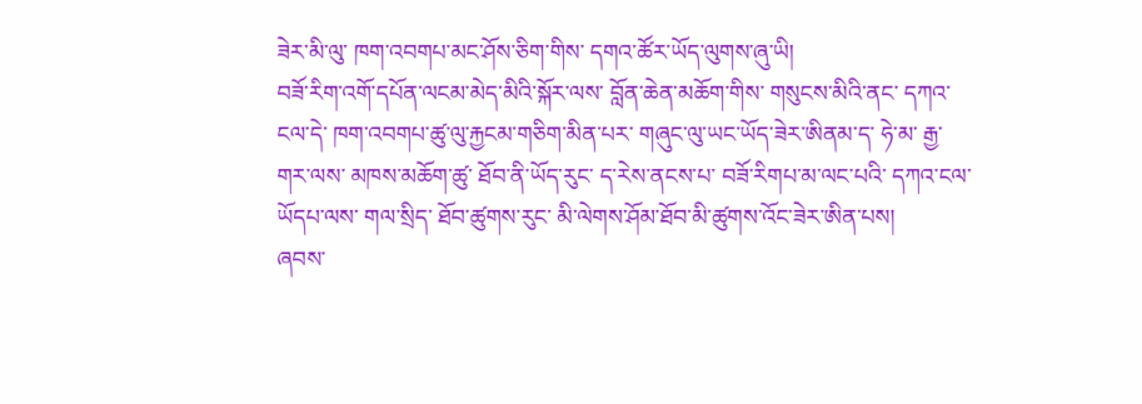ཟེར་མི་ལུ་ ཁག་འབགཔ་མང་ཤོས་ཅིག་གིས་ དགའ་ཚོར་ཡོད་ལུགས་ཞུ་ཡི།
བཟོ་རིག་འགོ་དཔོན་ལངམ་མེད་མིའི་སྐོར་ལས་ བློན་ཆེན་མཆོག་གིས་ གསུངས་མིའི་ནང་ དཀའ་ངལ་དེ་ ཁག་འབགཔ་ཚུ་ལུ་རྐྱངམ་གཅིག་མིན་པར་ གཞུང་ལུ་ཡང་ཡོད་ཟེར་ཨིནམ་ད་ ཧེ་མ་ རྒྱ་གར་ལས་ མཁས་མཆོག་ཚུ་ ཐོབ་ནི་ཡོད་རུང་ ད་རེས་ནངས་པ་ བཟོ་རིགཔ་མ་ལང་པའི་ དཀའ་ངལ་ཡོདཔ་ལས་ གལ་སྲིད་ ཐོབ་ཚུགས་རུང་ མི་ལེགས་ཤོམ་ཐོབ་མི་ཚུགས་འོང་ཟེར་ཨིན་པས།
ཞབས་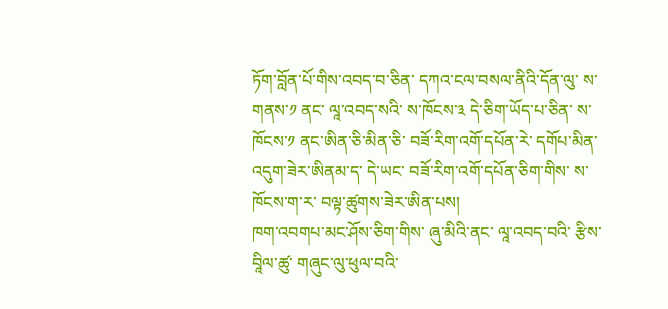ཏོག་བློན་པོ་གིས་འབད་བ་ཅིན་ དཀའ་ངལ་བསལ་ནིའི་དོན་ལུ་ ས་གནས་༡ ནང་ ལཱ་འབད་སའི་ ས་ཁོངས་༣ དེ་ཅིག་ཡོད་པ་ཅིན་ ས་ཁོངས་༡ ནང་ཨིན་ཅི་མིན་ཅི་ བཟོ་རིག་འགོ་དཔོན་རེ་ དགོཔ་མིན་འདུག་ཟེར་ཨིནམ་ད་ དེ་ཡང་ བཟོ་རིག་འགོ་དཔོན་ཅིག་གིས་ ས་ཁོངས་ག་ར་ བལྟ་ཚུགས་ཟེར་ཨིན་པས།
ཁག་འབགཔ་མང་ཤོས་ཅིག་གིས་ ཞུ་མིའི་ནང་ ལཱ་འབད་བའི་ རྩིས་བཱིལ་ཚུ་ གཞུང་ལུ་ཕུལ་བའི་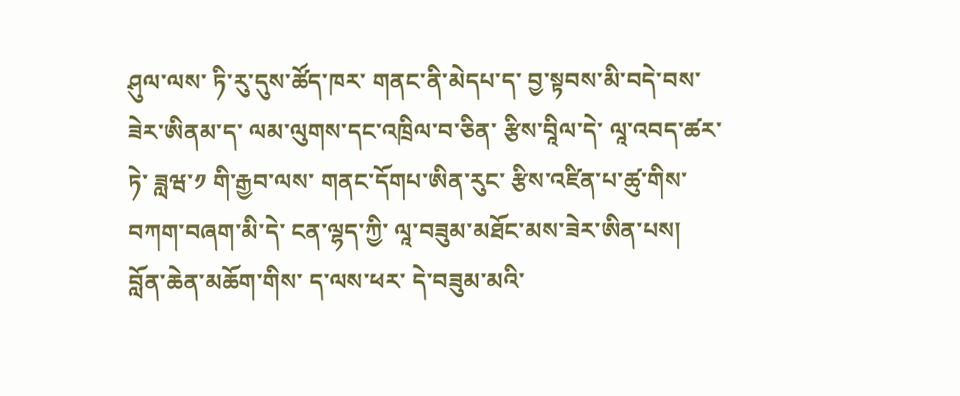ཤུལ་ལས་ ཏི་རུ་དུས་ཚོད་ཁར་ གནང་ནི་མེདཔ་ད་ བྱ་སྟབས་མི་བདེ་བས་ཟེར་ཨིནམ་ད་ ལམ་ལུགས་དང་འཁྲིལ་བ་ཅིན་ རྩིས་བཱིལ་དེ་ ལཱ་འབད་ཚར་ཏེ་ ཟླཝ་༡ གི་རྒྱབ་ལས་ གནང་དོགཔ་ཨིན་རུང་ རྩིས་འཛིན་པ་ཚུ་གིས་ བཀག་བཞག་མི་དེ་ ངན་ལྷད་ཀྱི་ ལཱ་བཟུམ་མཐོང་མས་ཟེར་ཨིན་པས།
བློན་ཆེན་མཆོག་གིས་ ད་ལས་ཕར་ དེ་བཟུམ་མའི་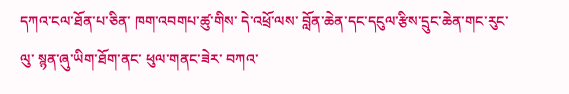དཀའ་ངལ་ཐོན་པ་ཅིན་ ཁག་འབགཔ་ཚུ་གིས་ དེ་འཕྲོ་ལས་ བློན་ཆེན་དང་དངུལ་རྩིས་དྲུང་ཆེན་གང་རུང་ལུ་ སྙན་ཞུ་ཡིག་ཐོག་ནང་ ཕུལ་གནང་ཟེར་ བཀའ་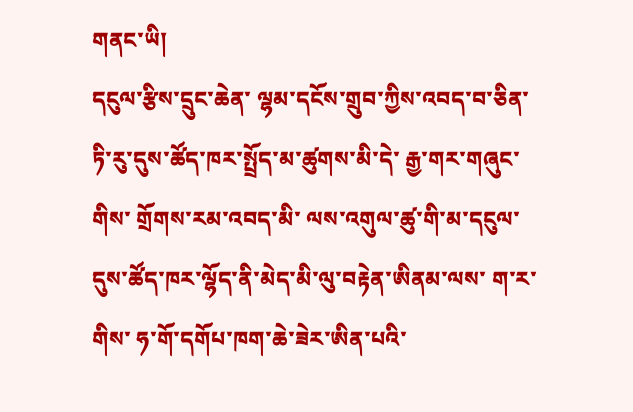གནང་ཡི།
དངུལ་རྩིས་དྲུང་ཆེན་ ལྷམ་དངོས་གྲུབ་ཀྱིས་འབད་བ་ཅིན་ ཏི་རུ་དུས་ཚོད་ཁར་སྤྲོད་མ་ཚུགས་མི་དེ་ རྒྱ་གར་གཞུང་གིས་ གྲོགས་རམ་འབད་མི་ ལས་འགུལ་ཚུ་གི་མ་དངུལ་ དུས་ཚོད་ཁར་ལྷོད་ནི་མེད་མི་ལུ་བརྟེན་ཨིནམ་ལས་ ག་ར་གིས་ ཧ་གོ་དགོཔ་ཁག་ཆེ་ཟེར་ཨིན་པའི་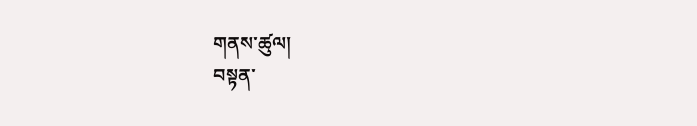གནས་ཚུལ།
བསྟན་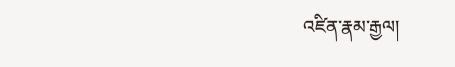འཛིན་རྣམ་རྒྱལ།